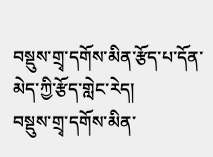བསྡུས་གྲྭ་དགོས་མིན་རྩོད་པ་དོན་མེད་ཀྱི་རྩོད་གླེང་རེད།
བསྡུས་གྲྭ་དགོས་མིན་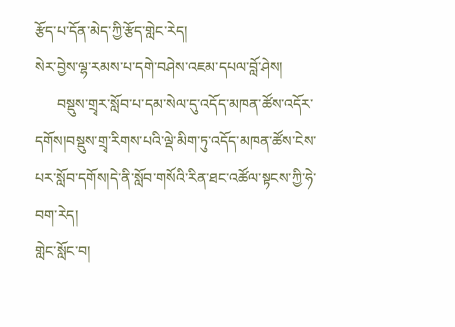རྩོད་པ་དོན་མེད་ཀྱི་རྩོད་གླེང་རེད།
སེར་བྱེས་ལྷ་རམས་པ་དགེ་བཤེས་འཇམ་དཔལ་བློ་ཤེས།
      བསྡུས་གྲྭར་སློབ་པ་དམ་སེལ་དུ་འདོད་མཁན་ཚོས་འདོར་དགོས།བསྡུས་གྲྭ་རིགས་པའི་ལྡེ་མིག་ཏུ་འདོད་མཁན་ཚོས་ངེས་པར་སློབ་དགོས།དེ་ནི་སློབ་གསོའི་རིན་ཐང་འཚོལ་སྟངས་ཀྱི་ཧེ་བག་རེད།
གླེང་སློང་བ།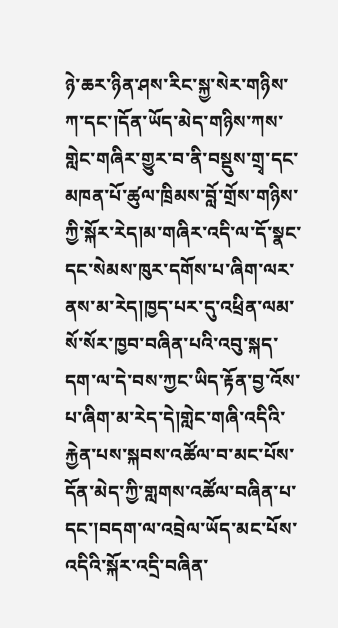ཉེ་ཆར་ཉིན་ཤས་རིང་སྐྱ་སེར་གཉིས་ཀ་དང་།དོན་ཡོད་མེད་གཉིས་ཀས་གླེང་གཞིར་གྱུར་བ་ནི་བསྡུས་གྲྭ་དང་མཁན་པོ་ཚུལ་ཁྲིམས་བློ་གྲོས་གཉིས་ཀྱི་སྐོར་རེད།མ་གཞིར་འདི་ལ་དོ་སྣང་དང་སེམས་ཁུར་དགོས་པ་ཞིག་ལར་ནས་མ་རེད།ཁྱད་པར་དུ་འཕྲིན་ལམ་སོ་སོར་ཁྱབ་བཞིན་པའི་འབུ་སྐད་དག་ལ་དེ་བས་ཀྱང་ཡིད་རྟོན་བྱ་འོས་པ་ཞིག་མ་རེད་དེ།གླེང་གཞི་འདིའི་རྐྱེན་པས་སྐབས་འཚོལ་བ་མང་པོས་དོན་མེད་ཀྱི་གླགས་འཚོལ་བཞིན་པ་དང་།བདག་ལ་འབྲེལ་ཡོད་མང་པོས་འདིའི་སྐོར་འདྲི་བཞིན་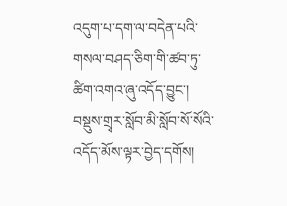འདུག་པ་དག་ལ་བདེན་པའི་གསལ་བཤད་ཅིག་གི་ཚབ་ཏུ་ཚིག་འགའ་ཞུ་འདོད་བྱུང་།
བསྡུས་གྲྭར་སློབ་མི་སློབ་སོ་སོའི་འདོད་མོས་ལྟར་བྱེད་དགོས།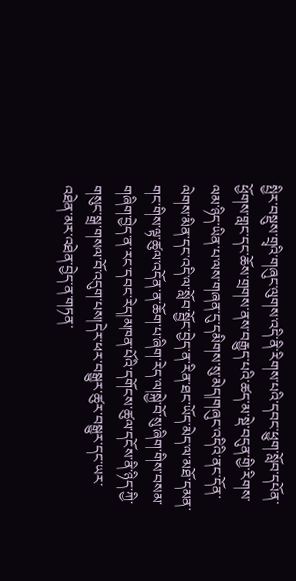སྤྱིར་བསྡུས་གྲྭའི་གཞུང་ལུགས་འདི་ནི་རིགས་པའི་དབང་ཕྱུག་སློབ་དཔོན་ཕྱོགས་གླང་དང་ཆོས་གྲགས་ནས་བརྒྱུད་པའི་ཚད་མ་སྡེ་བདུན་གྱི་རིགས་ལམ་ཉིད་ཡིན་པ་ལས་གཞན་དུ་དམིགས་སུ་མེད།གཞུང་འདིའི་ནང་དོན་ལེགས་མིན་དང་འདི་ལ་སློབ་སྦྱོང་བྱེད་ན་རིན་ཐང་ཡོད་མེད་ལ་མཐོ་དམན་གང་གིས་ལྟ་ཚུལ་འདོན་ན་ཆོག་པ་ཞིག་རེད་ལ།སྐྱེ་བོ་སུ་ཞིག་གིས་བསམ་གཞིག་བྱེད་ན་རང་དབང་རེད།མཁན་པོའི་དགོངས་ཚུལ་དངོས་ནི་ཉིད་ཀྱི་གསུང་སྒྲ་གསལ་བོ་འདུག་པས།དེར་ཕར་བསྒྱུར་ཚུར་བསྒྱུར་དང་ཡར་འཐེན་མར་འཐེན་བྱེད་ན་གཏན་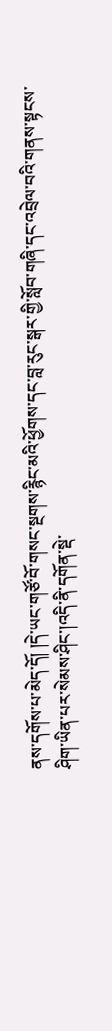ནས་དགོས་པ་མེད་དོ། །དེ་ཡང་གཙོ་བོ་གསང་སྔགས་རྙིང་མའི་ཕྱོགས་དང་བླ་རུང་སྒར་གྱི་སློབ་གཞི་དང་འབྲེལ་བའི་གནས་སྟངས་ཤིག་ཡིན་པར་སེམས་ཤིང་།འདི་ནི་དགོན་སྡེ་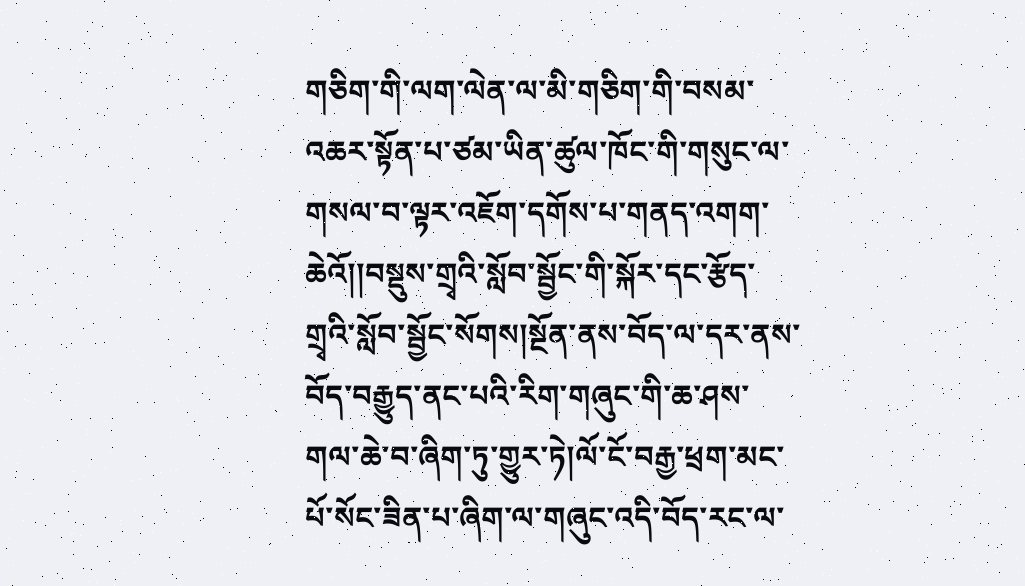གཅིག་གི་ལག་ལེན་ལ་མི་གཅིག་གི་བསམ་འཆར་སྟོན་པ་ཙམ་ཡིན་ཚུལ་ཁོང་གི་གསུང་ལ་གསལ་བ་ལྟར་འཇོག་དགོས་པ་གནད་འགག་ཆེའོ།།བསྡུས་གྲྭའི་སློབ་སྦྱོང་གི་སྐོར་དང་རྩོད་གྲྭའི་སློབ་སྦྱོང་སོགས།སྔོན་ནས་བོད་ལ་དར་ནས་བོད་བརྒྱུད་ནང་པའི་རིག་གཞུང་གི་ཆ་ཤས་གལ་ཆེ་བ་ཞིག་ཏུ་གྱུར་ཏེ།ལོ་ངོ་བརྒྱ་ཕྲག་མང་པོ་སོང་ཟིན་པ་ཞིག་ལ་གཞུང་འདི་བོད་རང་ལ་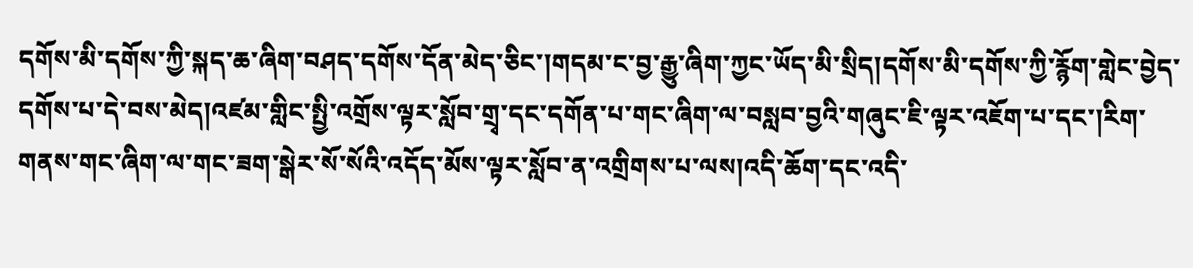དགོས་མི་དགོས་ཀྱི་སྐད་ཆ་ཞིག་བཤད་དགོས་དོན་མེད་ཅིང་།གདམ་ང་བྱ་རྒྱུ་ཞིག་ཀྱང་ཡོད་མི་སྲིད།དགོས་མི་དགོས་ཀྱི་རྙོག་གླེང་བྱེད་དགོས་པ་དེ་བས་མེད།འཛམ་གླིང་སྤྱི་འགྲོས་ལྟར་སློབ་གྲྭ་དང་དགོན་པ་གང་ཞིག་ལ་བསླབ་བྱའི་གཞུང་ཇི་ལྟར་འཇོག་པ་དང་།རིག་གནས་གང་ཞིག་ལ་གང་ཟག་སྒེར་སོ་སོའི་འདོད་མོས་ལྟར་སློབ་ན་འགྲིགས་པ་ལས།འདི་ཆོག་དང་འདི་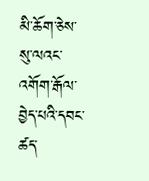མི་ཆོག་ཅེས་སུ་ལའང་འགོག་རྒོལ་བྱེད་པའི་དབང་ཚད་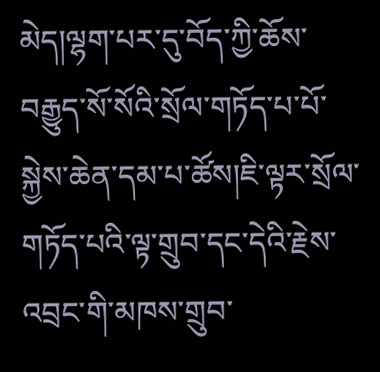མེད།ལྷག་པར་དུ་བོད་ཀྱི་ཆོས་བརྒྱུད་སོ་སོའི་སྲོལ་གཏོད་པ་པོ་སྐྱེས་ཆེན་དམ་པ་ཚོས།ཇི་ལྟར་སྲོལ་གཏོད་པའི་ལྟ་གྲུབ་དང་དེའི་རྗེས་འབྲང་གི་མཁས་གྲུབ་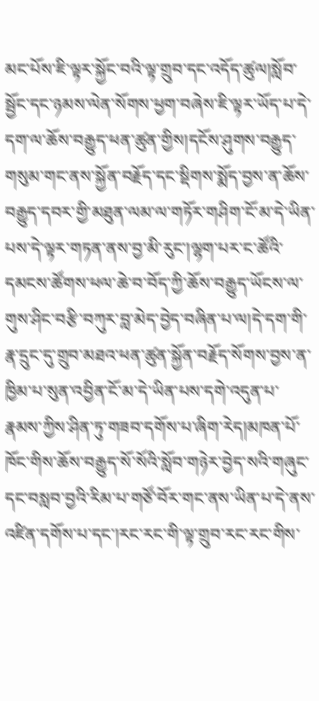མང་པོས་ཇི་ལྟར་སྐྱོང་བའི་ལྟ་གྲུབ་དང་འདོད་ཚུལ།སློབ་སྦྱོང་དང་ཉམས་ལེན་སོགས་ཕྱག་བཞེས་ཇི་ལྟར་ཡོད་པ་དེ་དག་ལ་ཆོས་བརྒྱུད་ཕན་ཚུན་གྱིས།དངོས་ཤུགས་བརྒྱུད་གསུམ་གང་ནས་སྐྱོན་བརྗོད་དང་སྡིགས་སྨོད་བྱས་ན་ཆོས་བརྒྱུད་དབར་གྱི་མཐུན་ལམ་ལ་གཏོར་གཤིག་ངོ་མ་དེ་ཡིན་པས་དེ་ལྟར་གཏན་ནས་བྱ་མི་རུང་།ལྷག་པར་ང་ཚོའི་དམངས་ཚོགས་ཕལ་ཆེ་བ་བོད་ཀྱི་ཆོས་བརྒྱུད་ཡོངས་ལ་གུས་ཤིང་བརྩི་བཀུར་བླ་མེད་བྱེད་བཞིན་པ་ལ།དེ་དག་གི་རྣ་དྲུང་དུ་གྲུབ་མཐའ་ཕན་ཚུན་སྐྱོན་བརྗོད་སོགས་བྱས་ན་ཁྱིམ་པ་སུན་འབྱིན་ངོ་མ་དེ་ཡིན་པས་དགེ་འདུན་པ་རྣམས་ཀྱིས་ཤིན་ཏུ་གཟབ་དགོས་པ་ཞིག་རེད།མཁན་པོ་ཁོང་གིས་ཆོས་བརྒྱུད་སོ་སོའི་སློབ་གཉེར་བྱེད་སའི་གཞུང་དང་བསླབ་བྱའི་རིམ་པ་གཙོ་བོར་གང་ནས་ཡིན་པ་དེ་ནས་འཛིན་དགོས་པ་དང་།རང་རང་གི་ལྟ་གྲུབ་རང་རང་གིས་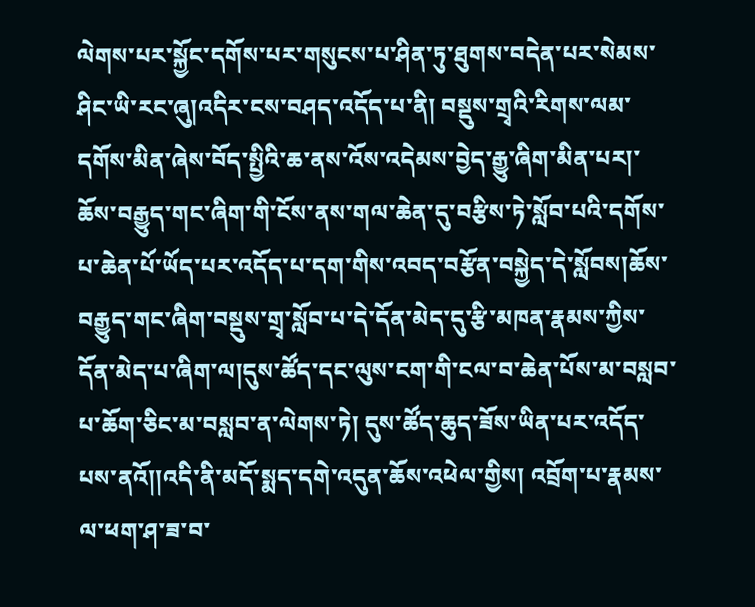ལེགས་པར་སྐྱོང་དགོས་པར་གསུངས་པ་ཤིན་ཏུ་ཐུགས་བདེན་པར་སེམས་ཤིང་ཡི་རང་ཞུ།འདིར་ངས་བཤད་འདོད་པ་ནི། བསྡུས་གྲྭའི་རིགས་ལམ་དགོས་མིན་ཞེས་བོད་སྤྱིའི་ཆ་ནས་འོས་འདེམས་བྱེད་རྒྱུ་ཞིག་མིན་པར།་ཆོས་བརྒྱུད་གང་ཞིག་གི་ངོས་ནས་གལ་ཆེན་དུ་བརྩིས་ཏེ་སློབ་པའི་དགོས་པ་ཆེན་པོ་ཡོད་པར་འདོད་པ་དག་གིས་འབད་བརྩོན་བསྐྱེད་དེ་སློབས།ཆོས་བརྒྱུད་གང་ཞིག་བསྡུས་གྲྭ་སློབ་པ་དེ་དོན་མེད་དུ་རྩི་མཁན་རྣམས་ཀྱིས་དོན་མེད་པ་ཞིག་ལ།དུས་ཚོད་དང་ལུས་ངག་གི་ངལ་བ་ཆེན་པོས་མ་བསླབ་པ་ཆོག་ཅིང་མ་བསླབ་ན་ལེགས་ཏེ། དུས་ཚོད་ཆུད་ཟོས་ཡིན་པར་འདོད་པས་ནའོ།།འདི་ནི་མདོ་སྨད་དགེ་འདུན་ཆོས་འཕེལ་གྱིས། འབྲོག་པ་རྣམས་ལ་ཕག་ཤ་ཟ་བ་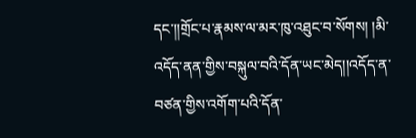དང་།།གྲོང་པ་རྣམས་ལ་མར་ཁུ་འཐུང་བ་སོགས། །མི་འདོད་ནན་གྱིས་བསྐུལ་བའི་དོན་ཡང་མེད།།འདོད་ན་བཙན་གྱིས་འགོག་པའི་དོན་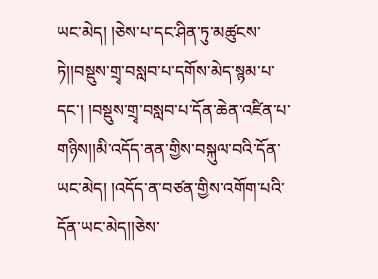ཡང་མེད། །ཅེས་པ་དང་ཤིན་ཏུ་མཚུངས་ཏེ།།བསྡུས་གྲྭ་བསླབ་པ་དགོས་མེད་སྙམ་པ་དང་། །བསྡུས་གྲྭ་བསླབ་པ་དོན་ཆེན་འཛིན་པ་གཉིས།།མི་འདོད་ནན་གྱིས་བསྐུལ་བའི་དོན་ཡང་མེད། །འདོད་ན་བཙན་གྱིས་འགོག་པའི་དོན་ཡང་མེད།།ཅེས་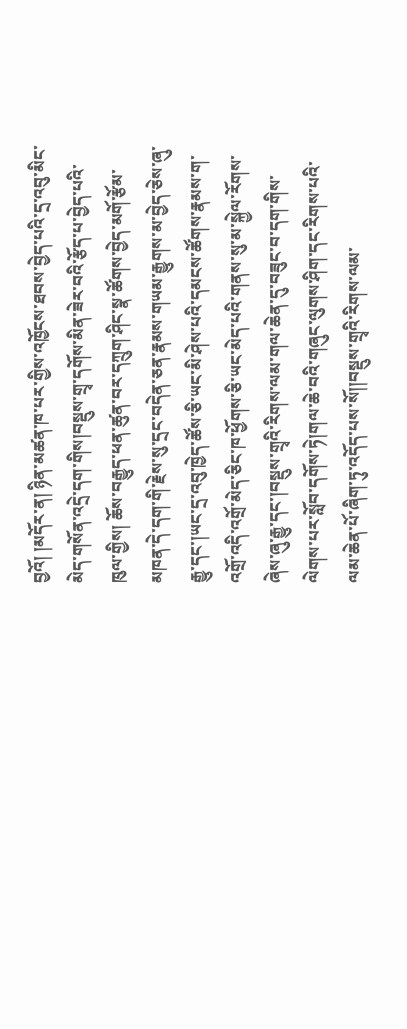བྱའོ། །མདོར་ན། ཉིན་མཚན་ཁ་པར་གྱིས་འཁྱོངས་ཐབས་བྱེད་པའི་དྲ་འབུ་མིང་མེད་གསོན་འདྲེ་དག་གིས།བསྡུས་གྲྭ་དགོས་མིན་ཟེར་བའི་རྩོད་པ་བྱེད་པའི་ཁུལ་གྱིས། ཆོས་བརྒྱུད་ཕན་ཚུན་བར་དཀྲུག་ཤིང་སྣ་ཚོགས་བྱེད་མགོ་རྩོམ་མཁན་དེ་དག་གི་རྗེས་སུ་དྲང་བདེན་ཅན་རྣམས་གཡམ་རྒྱུགས་མ་བྱེད་ཅེས་ཞུ་རྒྱུ་དང་།ཡང་དྲ་འབུ་ཁྱེད་ཚོས་ཅི་ཡང་མི་ཤེས་པའི་དམངས་ཚོགས་རྣམས་ག་འགྲོ་འདི་འགྲོ་མེད་ཅིང་ཁ་ཕྱོགས་ཅི་ཡང་མེད་པའི་གནས་སུ་མ་སྐྱེལ་རོགས་ཞེས་ཞུ་རྒྱུ་དང་།བསྡུས་གྲྭའི་རིགས་ལམ་གལ་ཆེན་དུ་བཟུང་བ་དག་གིས་ལེགས་པར་སློབ་དགོས་ཏེ།གལ་ཆེ་བའི་གཞུང་ལུགས་ཤིག་དང་རིགས་པའི་ལམ་ཆེན་པོ་ཞིག་ཏུ་འདོད་པས་སོ།།བསྡུས་གྲྭའི་རིགས་ལམ་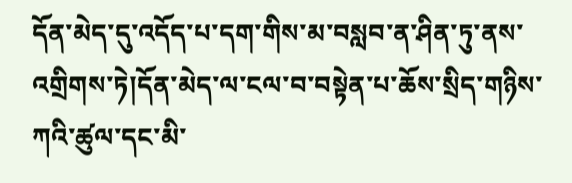དོན་མེད་དུ་འདོད་པ་དག་གིས་མ་བསླབ་ན་ཤིན་ཏུ་ནས་འགྲིགས་ཏེ།དོན་མེད་ལ་ངལ་བ་བསྟེན་པ་ཆོས་སྲིད་གཉིས་ཀའི་ཚུལ་དང་མི་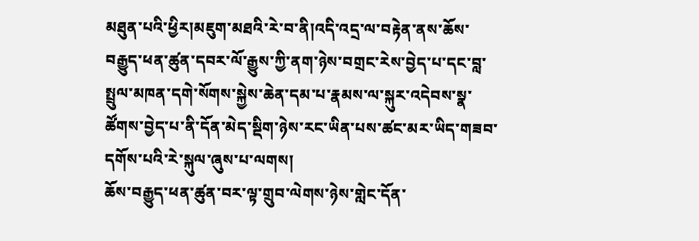མཐུན་པའི་ཕྱིར།མཇུག་མཐའི་རེ་བ་ནི།འདི་འདྲ་ལ་བརྟེན་ནས་ཆོས་བརྒྱུད་ཕན་ཚུན་དབར་ལོ་རྒྱུས་ཀྱི་ནག་ཉེས་བགྲང་རེས་བྱེད་པ་དང་བླ་སྤྲུལ་མཁན་དགེ་སོགས་སྐྱེས་ཆེན་དམ་པ་རྣམས་ལ་སྐུར་འདེབས་སྣ་ཚོགས་བྱེད་པ་ནི་དོན་མེད་སྡིག་ཉེས་རང་ཡིན་པས་ཚང་མར་ཡིད་གཟབ་དགོས་པའི་རེ་སྐུལ་ཞུས་པ་ལགས།
ཆོས་བརྒྱུད་ཕན་ཚུན་བར་ལྟ་གྲུབ་ལེགས་ཉེས་གླེང་དོན་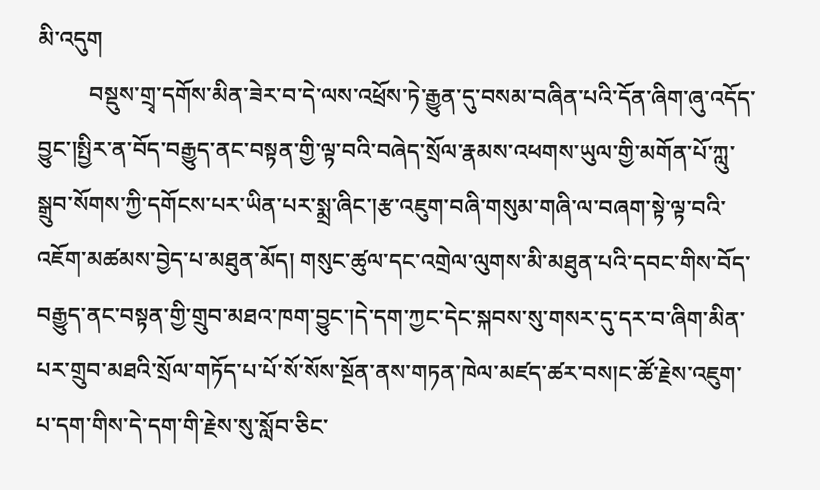མི་འདུག
         བསྡུས་གྲྭ་དགོས་མིན་ཟེར་བ་དེ་ལས་འཕྲོས་ཏེ་རྒྱུན་དུ་བསམ་བཞིན་པའི་དོན་ཞིག་ཞུ་འདོད་བྱུང་།སྤྱིར་ན་བོད་བརྒྱུད་ནང་བསྟན་གྱི་ལྟ་བའི་བཞེད་སྲོལ་རྣམས་འཕགས་ཡུལ་གྱི་མགོན་པོ་ཀླུ་སྒྲུབ་སོགས་ཀྱི་དགོངས་པར་ཡིན་པར་སྨྲ་ཞིང་།རྩ་འཇུག་བཞི་གསུམ་གཞི་ལ་བཞག་སྟེ་ལྟ་བའི་འཇོག་མཚམས་བྱེད་པ་མཐུན་མོད། གསུང་ཚུལ་དང་འགྲེལ་ལུགས་མི་མཐུན་པའི་དབང་གིས་བོད་བརྒྱུད་ནང་བསྟན་གྱི་གྲུབ་མཐའ་ཁག་བྱུང་།དེ་དག་ཀྱང་དེང་སྐབས་སུ་གསར་དུ་དར་བ་ཞིག་མིན་པར་གྲུབ་མཐའི་སྲོལ་གཏོད་པ་པོ་སོ་སོས་སྔོན་ནས་གཏན་ཁེལ་མཛད་ཚར་བས།ང་ཚོ་རྗེས་འཇུག་པ་དག་གིས་དེ་དག་གི་རྗེས་སུ་སློབ་ཅིང་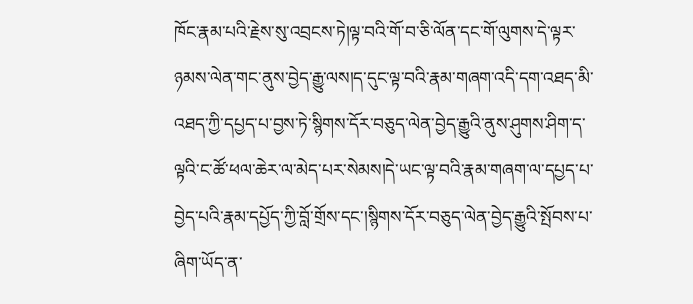ཁོང་རྣམ་པའི་རྗེས་སུ་འབྲངས་ཏེ།ལྟ་བའི་གོ་བ་ཅི་ལོན་དང་གོ་ལུགས་དེ་ལྟར་ཉམས་ལེན་གང་ནུས་བྱེད་རྒྱུ་ལས།ད་དུང་ལྟ་བའི་རྣམ་གཞག་འདི་དག་འཐད་མི་འཐད་ཀྱི་དཔྱད་པ་བྱས་ཏེ་སྙིགས་དོར་བཅུད་ལེན་བྱེད་རྒྱུའི་ནུས་ཤུགས་ཤིག་ད་ལྟའི་ང་ཚོ་ཕལ་ཆེར་ལ་མེད་པར་སེམས།དེ་ཡང་ལྟ་བའི་རྣམ་གཞག་ལ་དཔྱད་པ་བྱེད་པའི་རྣམ་དཔྱོད་ཀྱི་བློ་གྲོས་དང་།སྙིགས་དོར་བཅུད་ལེན་བྱེད་རྒྱུའི་སྤོབས་པ་ཞིག་ཡོད་ན་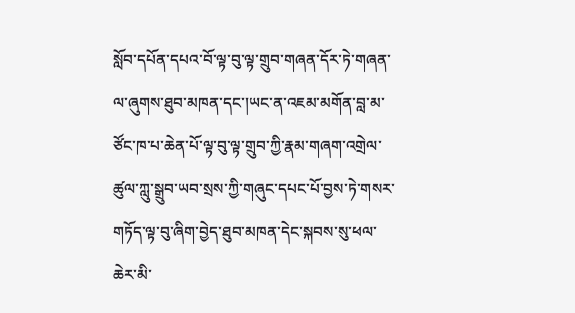སློབ་དཔོན་དཔའ་བོ་ལྟ་བུ་ལྟ་གྲུབ་གཞན་དོར་ཏེ་གཞན་ལ་ཞུགས་ཐུབ་མཁན་དང་།ཡང་ན་འཇམ་མགོན་བླ་མ་ཙོང་ཁ་པ་ཆེན་པོ་ལྟ་བུ་ལྟ་གྲུབ་ཀྱི་རྣམ་གཞག་འགྲེལ་ཚུལ་ཀླུ་སྒྲུབ་ཡབ་སྲས་ཀྱི་གཞུང་དཔང་པོ་བྱས་ཏེ་གསར་གཏོད་ལྟ་བུ་ཞིག་བྱེད་ཐུབ་མཁན་དེང་སྐབས་སུ་ཕལ་ཆེར་མི་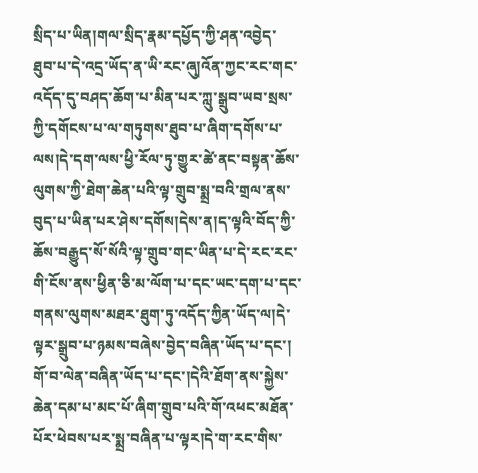སྲིད་པ་ཡིན།གལ་སྲིད་རྣམ་དཔྱོད་ཀྱི་ཤན་འབྱེད་ཐུབ་པ་དེ་འདྲ་ཡོད་ན་ཡི་རང་ཞུ།འོན་ཀྱང་རང་གང་འདོད་དུ་བཤད་ཆོག་པ་མིན་པར་ཀླུ་སྒྲུབ་ཡབ་སྲས་ཀྱི་དགོངས་པ་ལ་གཏུགས་ཐུབ་པ་ཞིག་དགོས་པ་ལས།དེ་དག་ལས་ཕྱི་རོལ་ཏུ་གྱུར་ཚེ་ནང་བསྟན་ཆོས་ལུགས་ཀྱི་ཐེག་ཆེན་པའི་ལྟ་གྲུབ་སྨྲ་བའི་གྲལ་ནས་བུད་པ་ཡིན་པར་ཤེས་དགོས།དེས་ན།ད་ལྟའི་བོད་ཀྱི་ཆོས་བརྒྱུད་སོ་སོའི་ལྟ་གྲུབ་གང་ཡིན་པ་དེ་རང་རང་གི་ངོས་ནས་ཕྱིན་ཅི་མ་ལོག་པ་དང་ཡང་དག་པ་དང་གནས་ལུགས་མཐར་ཐུག་ཏུ་འདོད་ཀྱིན་ཡོད་ལ།དེ་ལྟར་སྒྲུབ་པ་ཉམས་བཞེས་བྱེད་བཞིན་ཡོད་པ་དང་། གོ་བ་ལེན་བཞིན་ཡོད་པ་དང་།དེའི་ཐོག་ནས་སྐྱེས་ཆེན་དམ་པ་མང་པོ་ཞིག་གྲུབ་པའི་གོ་འཕང་མཐོན་པོར་ཕེབས་པར་སྨྲ་བཞིན་པ་ལྟར།དེ་ག་རང་གིས་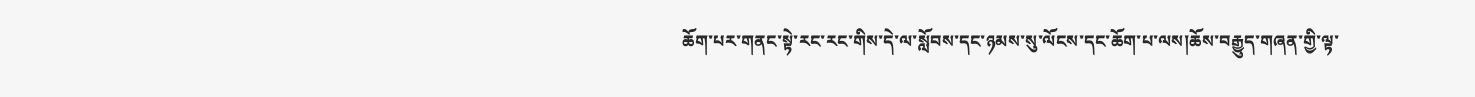ཆོག་པར་གནང་སྟེ་རང་རང་གིས་དེ་ལ་སློབས་དང་ཉམས་སུ་ལོངས་དང་ཆོག་པ་ལས།ཆོས་བརྒྱུད་གཞན་གྱི་ལྟ་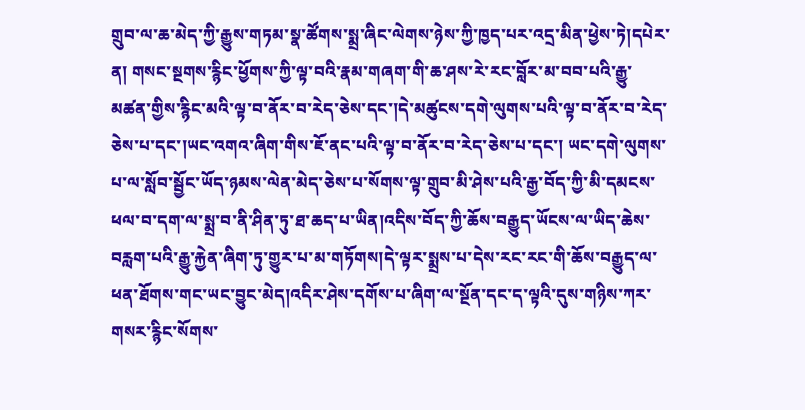གྲུབ་ལ་ཆ་མེད་ཀྱི་རྒྱུས་གཏམ་སྣ་ཚོགས་སྨྲ་ཞིང་ལེགས་ཉེས་ཀྱི་ཁྱད་པར་འདྲ་མིན་ཕྱེས་ཏེ།དཔེར་ན། གསང་སྔགས་རྙིང་ཕྱོགས་ཀྱི་ལྟ་བའི་རྣམ་གཞག་གི་ཆ་ཤས་རེ་རང་བློར་མ་བབ་པའི་རྒྱུ་མཚན་གྱིས་རྙིང་མའི་ལྟ་བ་ནོར་བ་རེད་ཅེས་དང་།དེ་མཚུངས་དགེ་ལུགས་པའི་ལྟ་བ་ནོར་བ་རེད་ཅེས་པ་དང་།ཡང་འགའ་ཞིག་གིས་ཇོ་ནང་པའི་ལྟ་བ་ནོར་བ་རེད་ཅེས་པ་དང་། ཡང་དགེ་ལུགས་པ་ལ་སློབ་སྦྱོང་ཡོད་ཉམས་ལེན་མེད་ཅེས་པ་སོགས་ལྟ་གྲུབ་མི་ཤེས་པའི་རྒྱ་བོད་ཀྱི་མི་དམངས་ཕལ་བ་དག་ལ་སྨྲ་བ་ནི་ཤིན་ཏུ་ཐ་ཆད་པ་ཡིན།འདིས་བོད་ཀྱི་ཆོས་བརྒྱུད་ཡོངས་ལ་ཡིད་ཆེས་བརླག་པའི་རྒྱུ་རྐྱེན་ཞིག་ཏུ་གྱུར་པ་མ་གཏོགས།དེ་ལྟར་སྨྲས་པ་དེས་རང་རང་གི་ཆོས་བརྒྱུད་ལ་ཕན་ཐོགས་གང་ཡང་བྱུང་མེད།འདིར་ཤེས་དགོས་པ་ཞིག་ལ་སྔོན་དང་ད་ལྟའི་དུས་གཉིས་ཀར་གསར་རྙིང་སོགས་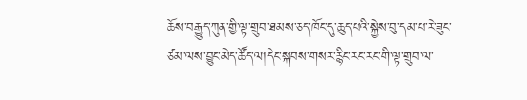ཆོས་བརྒྱུད་ཀུན་གྱི་ལྟ་གྲུབ་ཐམས་ཅད་ཁོང་དུ་ཆུད་པའི་སྐྱེས་བུ་དམ་པ་རེ་ཟུང་ཙམ་ལས་བྱུང་མེད་ཚོད་ལ།དེང་སྐབས་གསར་རྙིང་རང་རང་གི་ལྟ་གྲུབ་ལ་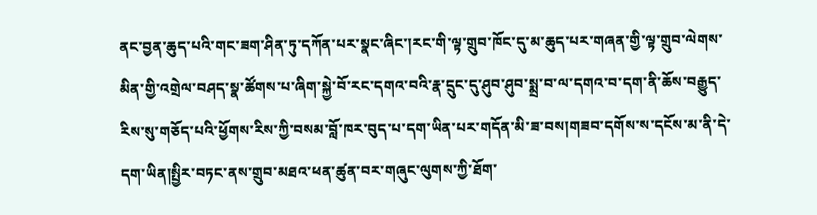ནང་བྱན་ཆུད་པའི་གང་ཟག་ཤིན་ཏུ་དཀོན་པར་སྣང་ཞིང་།རང་གི་ལྟ་གྲུབ་ཁོང་དུ་མ་ཆུད་པར་གཞན་གྱི་ལྟ་གྲུབ་ལེགས་མིན་གྱི་འགྲེལ་བཤད་སྣ་ཚོགས་པ་ཞིག་སྐྱེ་བོ་རང་དགའ་བའི་རྣ་དྲུང་དུ་ཤུབ་ཤུབ་སྨྲ་བ་ལ་དགའ་བ་དག་ནི་ཆོས་བརྒྱུད་རིས་སུ་གཅོད་པའི་ཕྱོགས་རིས་ཀྱི་བསམ་བློ་ཁར་བུད་པ་དག་ཡིན་པར་གདོན་མི་ཟ་བས།གཟབ་དགོས་ས་དངོས་མ་ནི་དེ་དག་ཡིན།སྤྱིར་བཏང་ནས་གྲུབ་མཐའ་ཕན་ཚུན་བར་གཞུང་ལུགས་ཀྱི་ཐོག་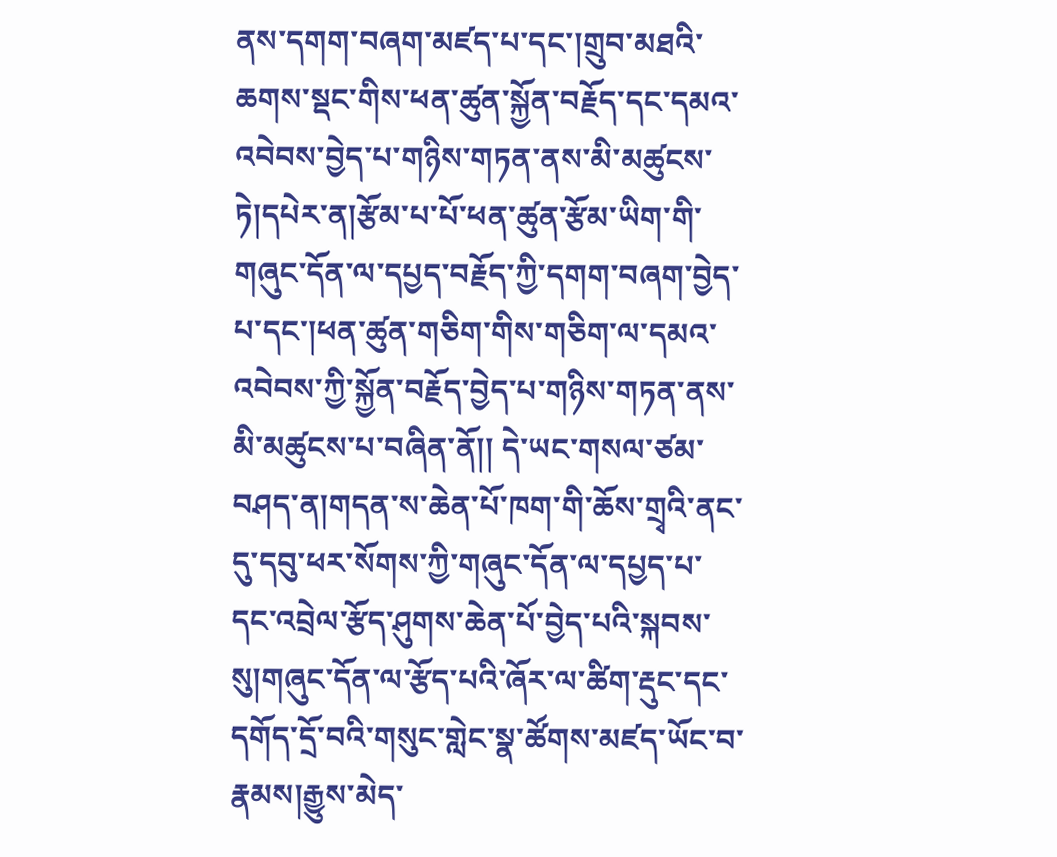ནས་དགག་བཞག་མཛད་པ་དང་།གྲུབ་མཐའི་ཆགས་སྡང་གིས་ཕན་ཚུན་སྐྱོན་བརྗོད་དང་དམའ་འབེབས་བྱེད་པ་གཉིས་གཏན་ནས་མི་མཚུངས་ཏེ།དཔེར་ན།རྩོམ་པ་པོ་ཕན་ཚུན་རྩོམ་ཡིག་གི་གཞུང་དོན་ལ་དཔྱད་བརྗོད་ཀྱི་དགག་བཞག་བྱེད་པ་དང་།ཕན་ཚུན་གཅིག་གིས་གཅིག་ལ་དམའ་འབེབས་ཀྱི་སྐྱོན་བརྗོད་བྱེད་པ་གཉིས་གཏན་ནས་མི་མཚུངས་པ་བཞིན་ནོ།། དེ་ཡང་གསལ་ཙམ་བཤད་ན།གདན་ས་ཆེན་པོ་ཁག་གི་ཆོས་གྲྭའི་ནང་དུ་དབུ་ཕར་སོགས་ཀྱི་གཞུང་དོན་ལ་དཔྱད་པ་དང་འབྲེལ་རྩོད་ཤུགས་ཆེན་པོ་བྱེད་པའི་སྐབས་སུ།གཞུང་དོན་ལ་རྩོད་པའི་ཞོར་ལ་ཚིག་རྡུང་དང་དགོད་དྲོ་བའི་གསུང་གླེང་སྣ་ཚོགས་མཛད་ཡོང་བ་རྣམས།རྒྱུས་མེད་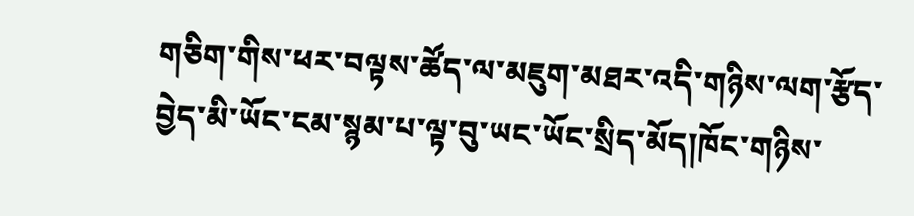གཅིག་གིས་ཕར་བལྟས་ཚོད་ལ་མཇུག་མཐར་འདི་གཉིས་ལག་རྩོད་བྱེད་མི་ཡོང་ངམ་སྙམ་པ་ལྟ་བུ་ཡང་ཡོང་སྲིད་མོད།ཁོང་གཉིས་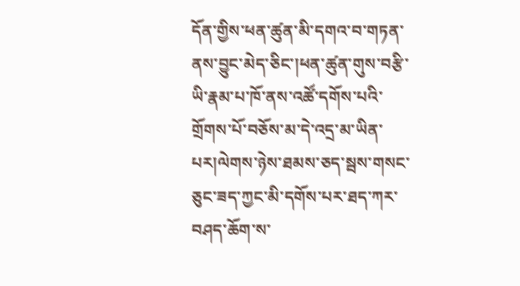དོན་གྱིས་ཕན་ཚུན་མི་དགའ་བ་གཏན་ནས་བྱུང་མེད་ཅིང་།ཕན་ཚུན་གུས་བརྩི་ཡི་རྣམ་པ་ཁོ་ནས་འཚོ་དགོས་པའི་གྲོགས་པོ་བཅོས་མ་དེ་འདྲ་མ་ཡིན་པར།ལེགས་ཉེས་ཐམས་ཅད་སྦས་གསང་ཅུང་ཟད་ཀྱང་མི་དགོས་པར་ཐད་ཀར་བཤད་ཆོག་ས་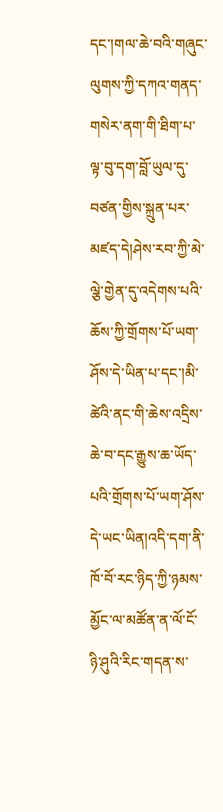དང་།གལ་ཆེ་བའི་གཞུང་ལུགས་ཀྱི་དཀའ་གནད་གསེར་ནག་གི་ཐིག་པ་ལྟ་བུ་དག་བློ་ཡུལ་དུ་བཙན་གྱིས་སྐྲུན་པར་མཛད་དེ།ཤེས་རབ་ཀྱི་མེ་ལྕེ་གྱེན་དུ་འདེགས་པའི་ཆོས་ཀྱི་གྲོགས་པོ་ཡག་ཤོས་དེ་ཡིན་པ་དང་།མི་ཚེའི་ནང་གི་ཆེས་འདྲིས་ཆེ་བ་དང་རྒྱུས་ཆ་ཡོད་པའི་གྲོགས་པོ་ཡག་ཤོས་དེ་ཡང་ཡིན།འདི་དག་ནི་ཁོ་བོ་རང་ཉིད་ཀྱི་ཉམས་མྱོང་ལ་མཚོན་ན་ལོ་ངོ་ཉི་ཤུའི་རིང་གདན་ས་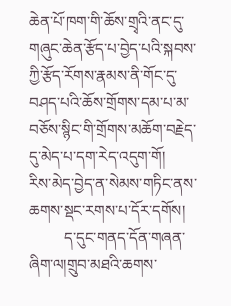ཆེན་པོ་ཁག་གི་ཆོས་གྲྭའི་ནང་དུ་གཞུང་ཆེན་རྩོད་པ་བྱེད་པའི་སྐབས་ཀྱི་རྩོད་རོགས་རྣམས་ནི་གོང་དུ་བཤད་པའི་ཆོས་གྲོགས་དམ་པ་མ་བཅོས་སྙིང་གི་གྲོགས་མཆོག་བརྗེད་དུ་མེད་པ་དག་རེད་འདུག་གོ།
རིས་མེད་བྱེད་ན་སེམས་གཏིང་ནས་ཆགས་སྡང་རགས་པ་དོར་དགོས།
         ད་དུང་གནད་དོན་གཞན་ཞིག་ལ།གྲུབ་མཐའི་ཆགས་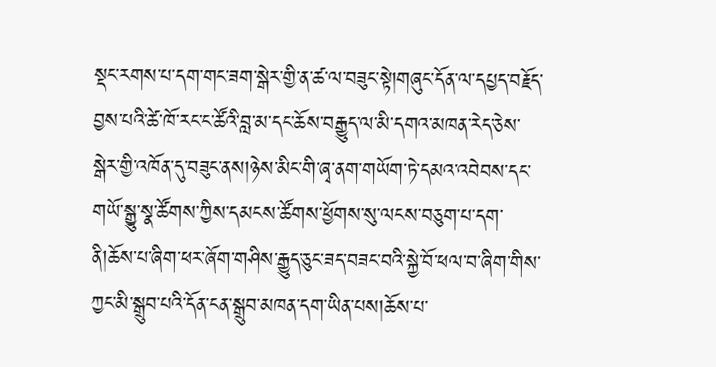སྡང་རགས་པ་དག་གང་ཟག་སྒེར་གྱི་ན་ཚ་ལ་བཟུང་སྟེ།གཞུང་དོན་ལ་དཔྱད་བརྗོད་བྱས་པའི་ཚེ་ཁོ་རང་ང་ཚོའི་བླ་མ་དང་ཆོས་བརྒྱུད་ལ་མི་དགའ་མཁན་རེད་ཅེས་སྒེར་གྱི་འཁོན་དུ་བཟུང་ནས།ཉེས་མིང་གི་ཞྭ་ནག་གཡོག་ཏེ་དམའ་འབེབས་དང་གཡོ་སྒྱུ་སྣ་ཚོགས་ཀྱིས་དམངས་ཚོགས་ཕྱོགས་སུ་ལངས་བཅུག་པ་དག་ནི།ཆོས་པ་ཞིག་ཕར་ཞོག་གཤིས་རྒྱུད་ཅུང་ཟད་བཟང་བའི་སྐྱེ་བོ་ཕལ་བ་ཞིག་གིས་ཀྱང་མི་སྒྲུབ་པའི་དོན་ངན་སྒྲུབ་མཁན་དག་ཡིན་པས།ཆོས་པ་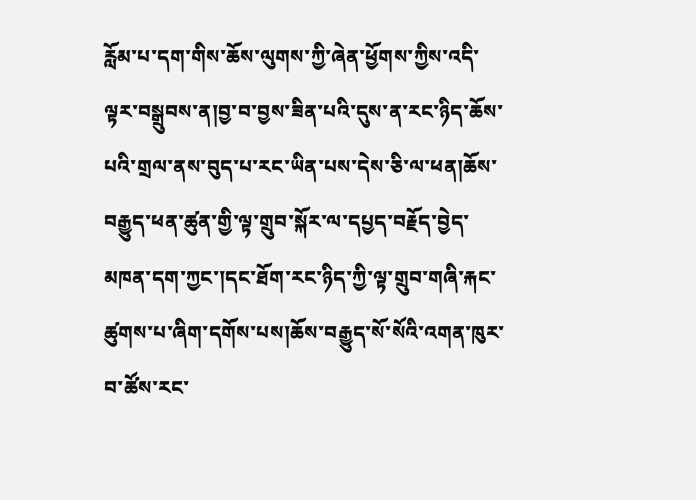རློམ་པ་དག་གིས་ཆོས་ལུགས་ཀྱི་ཞེན་ཕྱོགས་ཀྱིས་འདི་ལྟར་བསྒྲུབས་ན།བྱ་བ་བྱས་ཟིན་པའི་དུས་ན་རང་ཉིད་ཆོས་པའི་གྲལ་ནས་བུད་པ་རང་ཡིན་པས་དེས་ཅི་ལ་ཕན།ཆོས་བརྒྱུད་ཕན་ཚུན་གྱི་ལྟ་གྲུབ་སྐོར་ལ་དཔྱད་བརྗོད་བྱེད་མཁན་དག་ཀྱང་།དང་ཐོག་རང་ཉིད་ཀྱི་ལྟ་གྲུབ་གཞི་རྐང་ཚུགས་པ་ཞིག་དགོས་པས།ཆོས་བརྒྱུད་སོ་སོའི་འགན་ཁུར་བ་ཚོས་རང་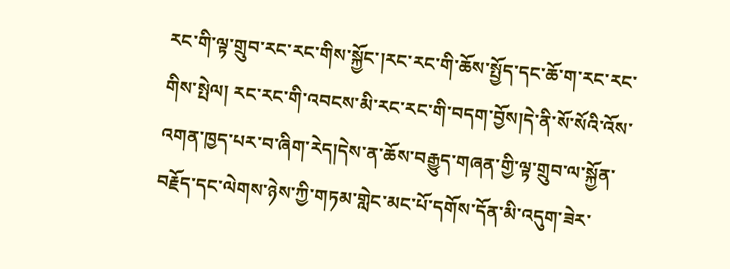རང་གི་ལྟ་གྲུབ་རང་རང་གིས་སྐྱོང་།རང་རང་གི་ཆོས་སྤྱོད་དང་ཆོ་ག་རང་རང་གིས་སྤེལ། རང་རང་གི་འབངས་མི་རང་རང་གི་བདག་བྱོས།དེ་ནི་སོ་སོའི་འོས་འགན་ཁྱད་པར་བ་ཞིག་རེད།དེས་ན་ཆོས་བརྒྱུད་གཞན་གྱི་ལྟ་གྲུབ་ལ་སྐྱོན་བརྗོད་དང་ལེགས་ཉེས་ཀྱི་གཏམ་གླེང་མང་པོ་དགོས་དོན་མི་འདུག་ཟེར་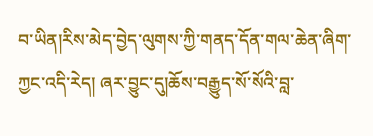བ་ཡིན།རིས་མེད་བྱེད་ལུགས་ཀྱི་གནད་དོན་གལ་ཆེན་ཞིག་ཀྱང་འདི་རེད། ཞར་བྱུང་དུ།ཆོས་བརྒྱུད་སོ་སོའི་བླ་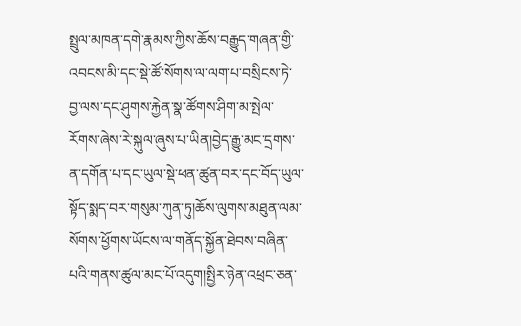སྤྲུལ་མཁན་དགེ་རྣམས་ཀྱིས་ཆོས་བརྒྱུད་གཞན་གྱི་འབངས་མི་དང་སྡེ་ཚོ་སོགས་ལ་ལག་པ་བསྲིངས་ཏེ་བྱ་ལས་དང་ཤུགས་རྐྱེན་སྣ་ཚོགས་ཤིག་མ་སྤེལ་རོགས་ཞེས་རེ་སྐུལ་ཞུས་པ་ཡིན།བྱེད་རྒྱུ་མང་དྲགས་ན་དགོན་པ་དང་ཡུལ་སྡེ་ཕན་ཚུན་བར་དང་བོད་ཡུལ་སྟོད་སྨད་བར་གསུམ་ཀུན་ཏུ།ཆོས་ལུགས་མཐུན་ལམ་སོགས་ཕྱོགས་ཡོངས་ལ་གནོད་སྐྱོན་ཐེབས་བཞིན་པའི་གནས་ཚུལ་མང་པོ་འདུག།སྤྱིར་ཉེན་འཕྲང་ཅན་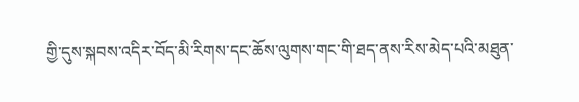གྱི་དུས་སྐབས་འདིར་བོད་མི་རིགས་དང་ཆོས་ལུགས་གང་གི་ཐད་ནས་རིས་མེད་པའི་མཐུན་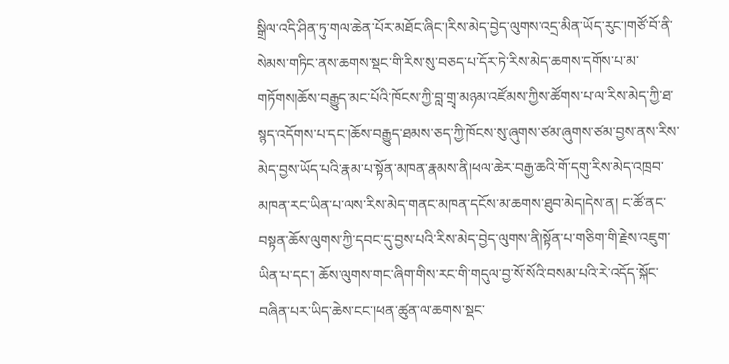སྒྲིལ་འདི་ཤིན་ཏུ་གལ་ཆེན་པོར་མཐོང་ཞིང་།རིས་མེད་བྱེད་ལུགས་འདྲ་མིན་ཡོད་རུང་།གཙོ་བོ་ནི་སེམས་གཏིང་ནས་ཆགས་སྡང་གི་རིས་སུ་བཅད་པ་དོར་ཏེ་རིས་མེད་ཆགས་དགོས་པ་མ་གཏོགས།ཆོས་བརྒྱུད་མང་པོའི་ཁོངས་ཀྱི་བླ་གྲྭ་མཉམ་འཛོམས་ཀྱིས་ཚོགས་པ་ལ་རིས་མེད་ཀྱི་ཐ་སྙད་འདོགས་པ་དང་།ཆོས་བརྒྱུད་ཐམས་ཅད་ཀྱི་ཁོངས་སུ་ཞུགས་ཙམ་ཞུགས་ཙམ་བྱས་ནས་རིས་མེད་བྱས་ཡོད་པའི་རྣམ་པ་སྟོན་མཁན་རྣམས་ནི།ཕལ་ཆེར་བརྒྱ་ཆའི་གོ་དགུ་རིས་མེད་འཁྲབ་མཁན་རང་ཡིན་པ་ལས་རིས་མེད་གནང་མཁན་དངོས་མ་ཆགས་ཐུབ་མེད།དེས་ན། ང་ཚོ་ནང་བསྟན་ཆོས་ལུགས་ཀྱི་དབང་དུ་བྱས་པའི་རིས་མེད་བྱེད་ལུགས་ནི།སྟོན་པ་གཅིག་གི་རྗེས་འཇུག་ཡིན་པ་དང་། ཆོས་ལུགས་གང་ཞིག་གིས་རང་གི་གདུལ་བྱ་སོ་སོའི་བསམ་པའི་རེ་འདོད་སྐོང་བཞིན་པར་ཡིད་ཆེས་ངང་།ཕན་ཚུན་ལ་ཆགས་སྡང་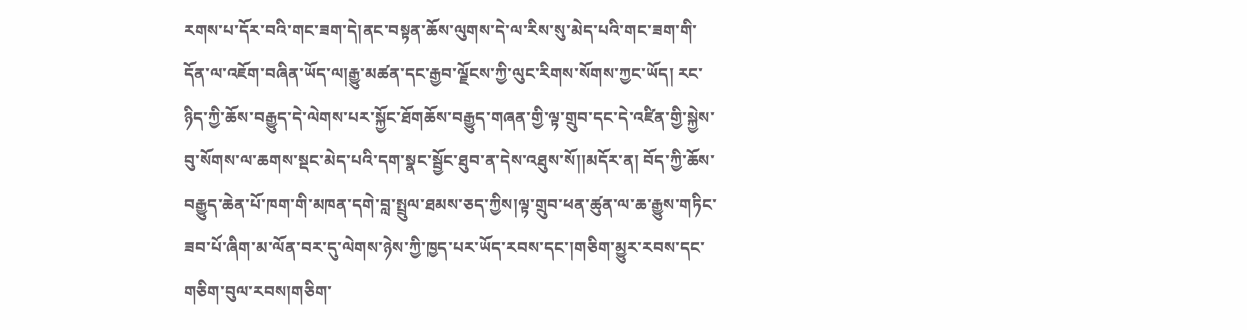རགས་པ་དོར་བའི་གང་ཟག་དེ།ནང་བསྟན་ཆོས་ལུགས་དེ་ལ་རིས་སུ་མེད་པའི་གང་ཟག་གི་དོན་ལ་འཇོག་བཞིན་ཡོད་ལ།རྒྱུ་མཚན་དང་རྒྱབ་ལྗོངས་ཀྱི་ལུང་རིགས་སོགས་ཀྱང་ཡོད། རང་ཉིད་ཀྱི་ཆོས་བརྒྱུད་དེ་ལེགས་པར་སྐྱོང་ཐོགཆོས་བརྒྱུད་གཞན་གྱི་ལྟ་གྲུབ་དང་དེ་འཛིན་གྱི་སྐྱེས་བུ་སོགས་ལ་ཆགས་སྡང་མེད་པའི་དག་སྣང་སྦྱོང་ཐུབ་ན་དེས་འཐུས་སོ།།མདོར་ན། བོད་ཀྱི་ཆོས་བརྒྱུད་ཆེན་པོ་ཁག་གི་མཁན་དགེ་བླ་སྤྲུལ་ཐམས་ཅད་ཀྱིས།ལྟ་གྲུབ་ཕན་ཚུན་ལ་ཆ་རྒྱུས་གཏིང་ཟབ་པོ་ཞིག་མ་ལོན་བར་དུ་ལེགས་ཉེས་ཀྱི་ཁྱད་པར་ཡོད་རབས་དང་།གཅིག་མྱུར་རབས་དང་གཅིག་བུལ་རབས།གཅིག་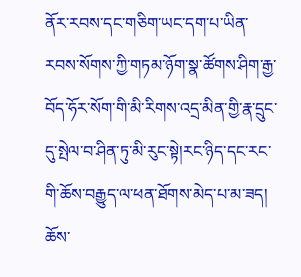ནོར་རབས་དང་གཅིག་ཡང་དག་པ་ཡིན་རབས་སོགས་ཀྱི་གཏམ་ཉོག་སྣ་ཚོགས་ཤིག་རྒྱ་བོད་ཧོར་སོག་གི་མི་རིགས་འདྲ་མིན་གྱི་རྣ་དྲུང་དུ་སྤེལ་བ་ཤིན་ཏུ་མི་རུང་སྟེ།རང་ཉིད་དང་རང་གི་ཆོས་བརྒྱུད་ལ་ཕན་ཐོགས་མེད་པ་མ་ཟད། ཆོས་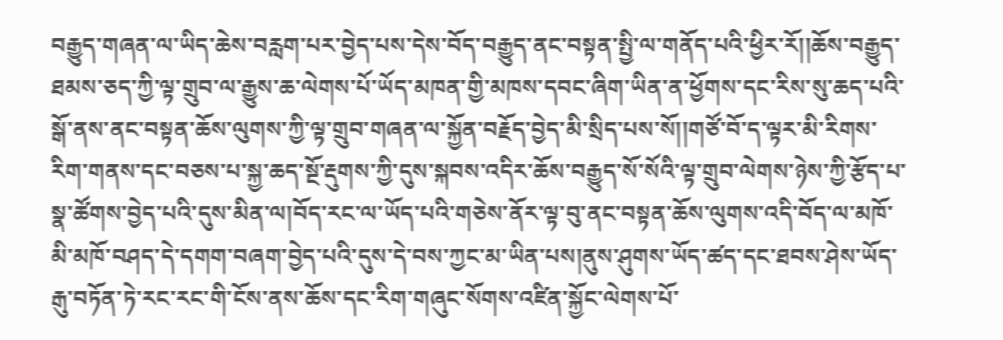བརྒྱུད་གཞན་ལ་ཡིད་ཆེས་བརླག་པར་བྱེད་པས་དེས་བོད་བརྒྱུད་ནང་བསྟན་སྤྱི་ལ་གནོད་པའི་ཕྱིར་རོ།།ཆོས་བརྒྱུད་ཐམས་ཅད་ཀྱི་ལྟ་གྲུབ་ལ་རྒྱུས་ཆ་ལེགས་པོ་ཡོད་མཁན་གྱི་མཁས་དབང་ཞིག་ཡིན་ན་ཕྱོགས་དང་རིས་སུ་ཆད་པའི་སྒོ་ནས་ནང་བསྟན་ཆོས་ལུགས་ཀྱི་ལྟ་གྲུབ་གཞན་ལ་སྐྱོན་བརྗོད་བྱེད་མི་སྲིད་པས་སོ།།གཙོ་བོ་ད་ལྟར་མི་རིགས་རིག་གནས་དང་བཅས་པ་སྐྱ་ཆད་སྔོ་རྡུགས་ཀྱི་དུས་སྐབས་འདིར་ཆོས་བརྒྱུད་སོ་སོའི་ལྟ་གྲུབ་ལེགས་ཉེས་ཀྱི་རྩོད་པ་སྣ་ཚོགས་བྱེད་པའི་དུས་མིན་ལ།བོད་རང་ལ་ཡོད་པའི་གཅེས་ནོར་ལྟ་བུ་ནང་བསྟན་ཆོས་ལུགས་འདི་བོད་ལ་མཁོ་མི་མཁོ་བཤད་དེ་དགག་བཞག་བྱེད་པའི་དུས་དེ་བས་ཀྱང་མ་ཡིན་པས།ནུས་ཤུགས་ཡོད་ཚད་དང་ཐབས་ཤེས་ཡོད་རྒུ་བཏོན་ཏེ་རང་རང་གི་ངོས་ནས་ཆོས་དང་རིག་གཞུང་སོགས་འཛིན་སྐྱོང་ལེགས་པོ་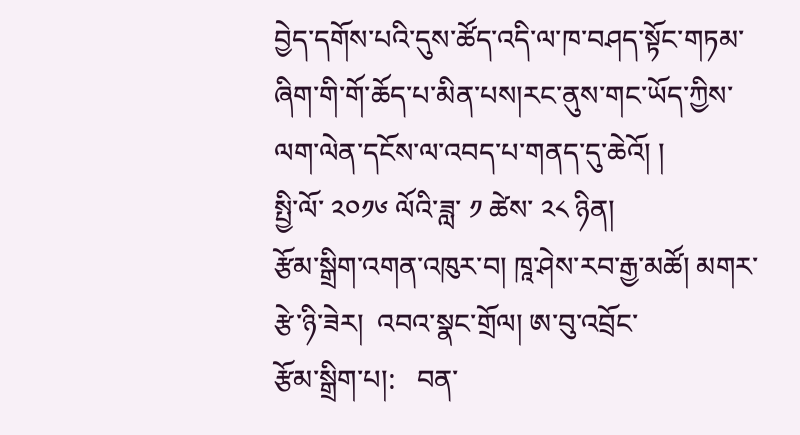བྱེད་དགོས་པའི་དུས་ཚོད་འདི་ལ་ཁ་བཤད་སྟོང་གཏམ་ཞིག་གི་གོ་ཆོད་པ་མིན་པས།རང་ནུས་གང་ཡོད་ཀྱིས་ལག་ལེན་དངོས་ལ་འབད་པ་གནད་དུ་ཆེའོ། །
སྤྱི་ལོ་ ༢༠༡༦ ལོའི་ཟླ་ ༡ ཚེས་ ༢༨ ཉིན།
རྩོམ་སྒྲིག་འགན་འཁུར་བ། ཁཱ་ཤེས་རབ་རྒྱ་མཚོ། མགར་རྩེ་ཉི་ཟེར།  འབའ་སྣང་གྲོལ། ཨ་བུ་འབྲོང་
རྩོམ་སྒྲིག་པ།:   བན་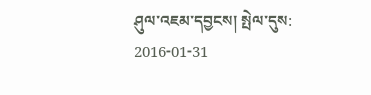ཤུལ་འཇམ་དབྱངས། སྤེལ་དུས:   2016-01-31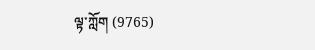ལྟ་ཀློག (9765)